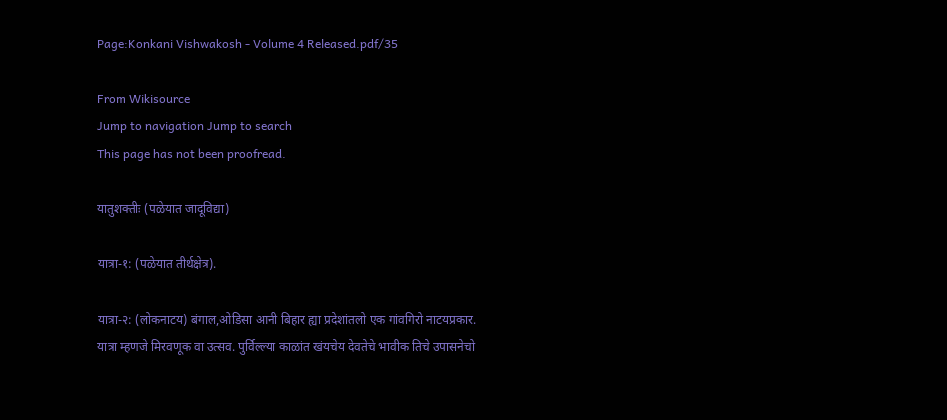Page:Konkani Vishwakosh - Volume 4 Released.pdf/35

From Wikisource
Jump to navigation Jump to search
This page has not been proofread.

यातुशक्तीः (पळेयात जादूविद्या)

यात्रा-१: (पळेयात तीर्थक्षेत्र).

यात्रा-२: (लोकनाटय) बंगाल,ओडिसा आनी बिहार ह्या प्रदेशांतलो एक गांवगिरो नाटयप्रकार. यात्रा म्हणजे मिरवणूक वा उत्सव. पुर्विल्ल्या काळांत खंयचेय देवतेचे भावीक तिचे उपासनेचो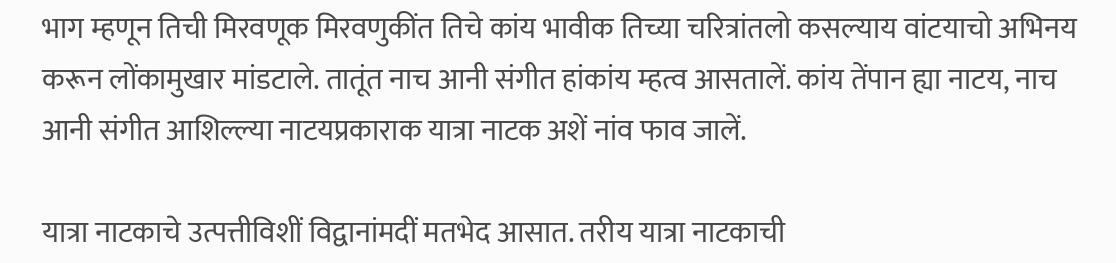भाग म्हणून तिची मिरवणूक मिरवणुकींत तिचे कांय भावीक तिच्या चरित्रांतलो कसल्याय वांटयाचो अभिनय करून लोंकामुखार मांडटाले. तातूंत नाच आनी संगीत हांकांय म्हत्व आसतालें. कांय तेंपान ह्या नाटय, नाच आनी संगीत आशिल्ल्या नाटयप्रकाराक यात्रा नाटक अशें नांव फाव जालें.

यात्रा नाटकाचे उत्पत्तीविशीं विद्वानांमदीं मतभेद आसात. तरीय यात्रा नाटकाची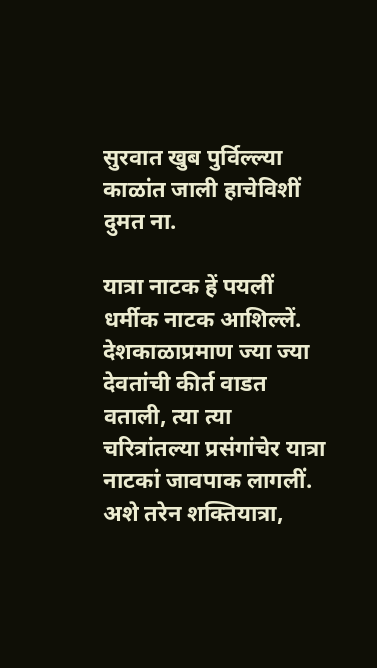सुरवात खुब पुर्विल्ल्या काळांत जाली हाचेविशीं दुमत ना.

यात्रा नाटक हें पयलीं धर्मीक नाटक आशिल्लें. देशकाळाप्रमाण ज्या ज्या देवतांची कीर्त वाडत वताली, त्या त्या चरित्रांतल्या प्रसंगांचेर यात्रा नाटकां जावपाक लागलीं. अशे तरेन शक्तियात्रा,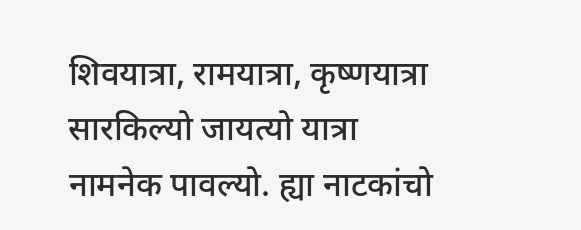शिवयात्रा, रामयात्रा, कृष्णयात्रा सारकिल्यो जायत्यो यात्रा नामनेक पावल्यो. ह्या नाटकांचो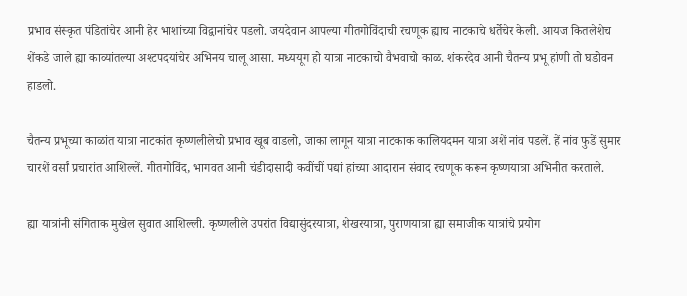प्रभाव संस्कृत पंडितांचेर आनी हेर भाशांच्या विद्वानांचेर पडलो. जयदेवान आपल्या गीतगोविंदाची रचणूक ह्याच नाटकाचे धर्तेचेर केली. आयज कितलेशेच शेंकडे जाले ह्या काव्यांतल्या अश्टपदयांचेर अभिनय चालू आसा. मध्ययूग हो यात्रा नाटकाचो वैभवाचो काळ. शंकरदेव आनी चैतन्य प्रभू हांणी तो घडोवन हाडलो.

चैतन्य प्रभूच्या काळांत यात्रा नाटकांत कृष्णलीलेचो प्रभाव खूब वाडलो, जाका लागून यात्रा नाटकाक कालियदमन यात्रा अशें नांव पडलें. हें नांव फुडें सुमार चारशें वर्सां प्रचारांत आशिल्लें. गीतगोविंद, भागवत आनी चंडीदासादी कवींचीं पद्यां हांच्या आदारान संवाद रचणूक करून कृष्णयात्रा अभिनीत करताले.

ह्या यात्रांनी संगिताक मुखेल सुवात आशिल्ली. कृष्णलीले उपरांत विद्यासुंदरयात्रा, शेखरयात्रा, पुराणयात्रा ह्या समाजीक यात्रांचे प्रयोग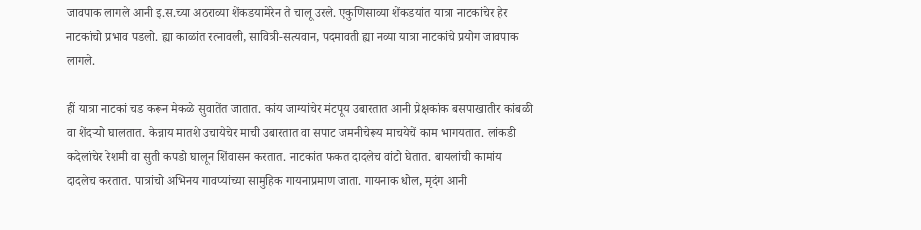जावपाक लागले आनी इ.स.च्या अठराव्या शेंकडयामेरेन ते चालू उरले. एकुणिसाव्या शेंकडयांत यात्रा नाटकांचेर हेर नाटकांचो प्रभाव पडलो. ह्या काळांत रत्नावली, सावित्री-सत्यवान, पदमावती ह्या नव्या यात्रा नाटकांचे प्रयोग जावपाक लागले.

हीं यात्रा नाटकां चड करून मेकळे सुवातेंत जातात. कांय जाग्यांचेर मंटपूय उबारतात आनी प्रेक्षकांक बसपाखातीर कांबळी वा शेंदऱ्यो घालतात. केन्नाय मातशे उचायेचेर माची उबारतात वा सपाट जमनीचेरूय माचयेचें काम भागयतात. लांकडी कदेलांचेर रेशमी वा सुती कपडो घालून शिंवासन करतात. नाटकांत फकत दादलेच वांटो घेतात. बायलांची कामांय दादलेच करतात. पात्रांचो अभिनय गावप्यांच्या सामुहिक गायनाप्रमाण जाता. गायनाक धोल, मृदंग आनी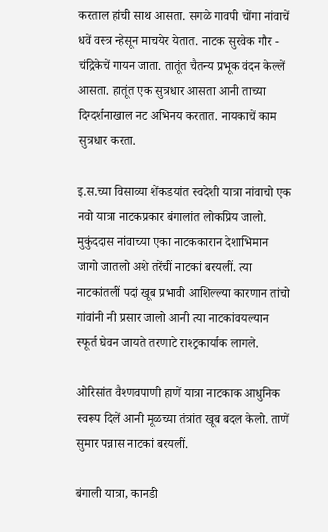करताल हांची साथ आसता. सगळे गावपी चोंगा नांवाचें धवें वस्त्र न्हेसून माचयेर येतात. नाटक सुरवेक गौर - चंद्रिकेचें गायन जाता. तातूंत चैतन्य प्रभूक वंदन केल्लें आसता. हातूंत एक सुत्रधार आसता आनी ताच्या दिग्दर्शनाखाल नट अभिनय करतात. नायकाचें काम सुत्रधार करता.

इ.स.च्या विसाव्या शेंकडयांत स्वदेशी यात्रा नांवाचो एक नवो यात्रा नाटकप्रकार बंगालांत लोकप्रिय जालो. मुकुंददास नांवाच्या एका नाटककारान देशाभिमान जागो जातलो अशे तरेंचीं नाटकां बरयलीं. त्या नाटकांतलीं पदां खूब प्रभावी आशिल्ल्या कारणान तांचो गांवांनी नी प्रसार जालो आनी त्या नाटकांवयल्यान स्फूर्त घेवन जायते तरणाटे राश्ट्रकार्याक लागले.

ओरिसांत वैश्णवपाणी हाणें यात्रा नाटकाक आधुनिक स्वरूप दिलें आनी मूळच्या तंत्रांत खूब बदल केलो. ताणें सुमार पन्नास नाटकां बरयलीं.

बंगाली यात्रा, कानडी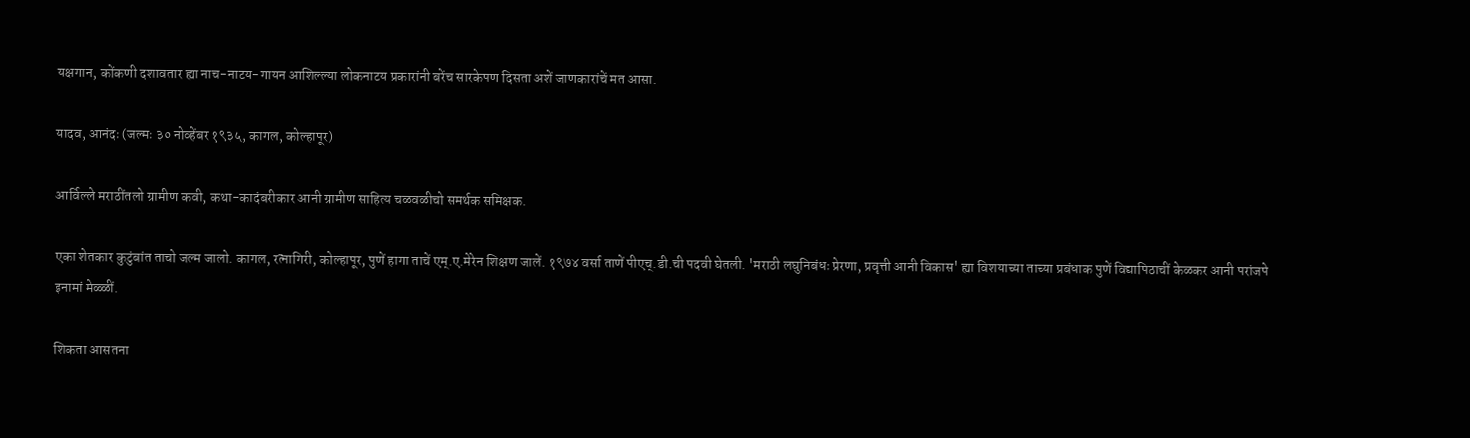यक्षगान, कोंकणी दशावतार ह्या नाच-नाटय-गायन आशिल्ल्या लोकनाटय प्रकारांनी बरेंच सारकेपण दिसता अशें जाणकारांचें मत आसा.

यादव, आनंदः (जल्मः ३० नोव्हेंबर १९३५, कागल, कोल्हापूर)

आर्विल्ले मराठींतलो ग्रामीण कवी, कथा-कादंबरीकार आनी ग्रामीण साहित्य चळवळीचो समर्थक समिक्षक.

एका शेतकार कुटुंबांत ताचो जल्म जालो. कागल, रत्नागिरी, कोल्हापूर, पुणें हागा ताचें एम्.ए.मेरेन शिक्षण जालें. १९७४ वर्सा ताणें पीएच्.डी.ची पदवी घेतली. 'मराठी लघुनिबंधः प्रेरणा, प्रवृत्ती आनी विकास' ह्या विशयाच्या ताच्या प्रबंधाक पुणें विद्यापिठाचीं केळकर आनी परांजपे इनामां मेळ्ळीं.

शिकता आसतना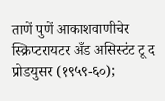ताणें पुणें आकाशवाणीचेर स्क्रिप्टरायटर अँड असिस्टंट टू द प्रोडयुसर (१९५९-६०);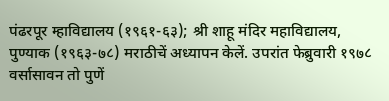पंढरपूर म्हाविद्यालय (१९६१-६३); श्री शाहू मंदिर महाविद्यालय, पुण्याक (१९६३-७८) मराठीचें अध्यापन केलें. उपरांत फेब्रुवारी १९७८ वर्सासावन तो पुणें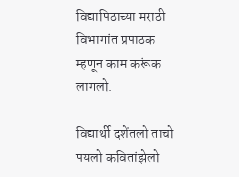विद्यापिठाच्या मराठी विभागांत प्रपाठक म्हणून काम करूंक लागलो.

विद्यार्थी दशेंतलो ताचो पयलो कवितांझेलो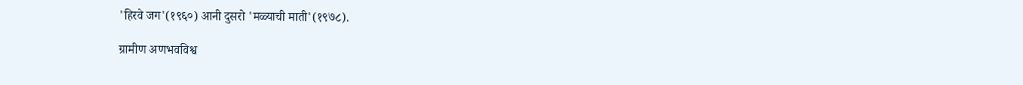'हिरवे जग'(१९६०) आनी दुसरो 'मळ्याची माती'(१९७८).

ग्रामीण अणभवविश्व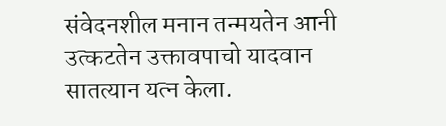संवेदनशील मनान तन्मयतेन आनी उत्कटतेन उक्तावपाचो यादवान सातत्यान यत्न केला.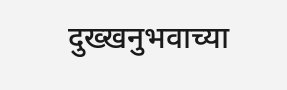दुख्खनुभवाच्या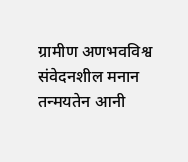ग्रामीण अणभवविश्व संवेदनशील मनान तन्मयतेन आनी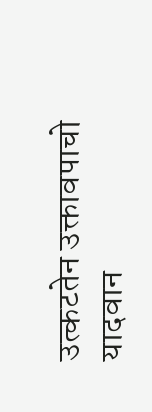उत्कटतेन उक्तावपाचो यादवान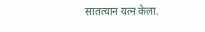सातत्यान यत्न केला.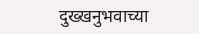दुख्खनुभवाच्या